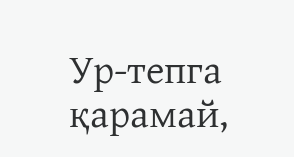Ур-тепга қарамай,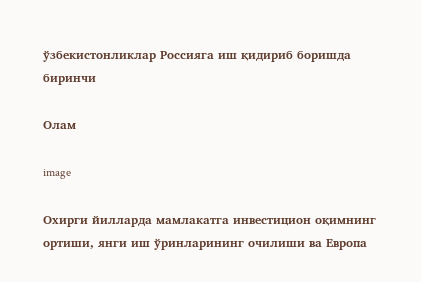ўзбекистонликлар Россияга иш қидириб боришда биринчи

Олам

image

Охирги йилларда мамлакатга инвестицион оқимнинг ортиши, янги иш ўринларининг очилиши ва Европа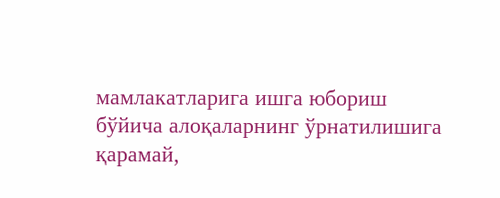мамлакатларига ишга юбориш бўйича алоқаларнинг ўрнатилишига қарамай,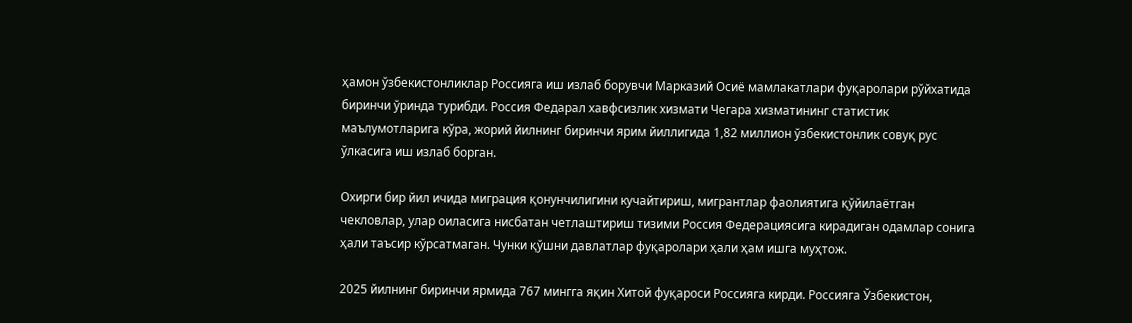ҳамон ўзбекистонликлар Россияга иш излаб борувчи Марказий Осиё мамлакатлари фуқаролари рўйхатида биринчи ўринда турибди. Россия Федарал хавфсизлик хизмати Чегара хизматининг статистик маълумотларига кўра, жорий йилнинг биринчи ярим йиллигида 1,82 миллион ўзбекистонлик совуқ рус ўлкасига иш излаб борган.

Охирги бир йил ичида миграция қонунчилигини кучайтириш, мигрантлар фаолиятига қўйилаётган чекловлар, улар оиласига нисбатан четлаштириш тизими Россия Федерациясига кирадиган одамлар сонига ҳали таъсир кўрсатмаган. Чунки қўшни давлатлар фуқаролари ҳали ҳам ишга муҳтож.

2025 йилнинг биринчи ярмида 767 мингга яқин Хитой фуқароси Россияга кирди. Россияга Ўзбекистон,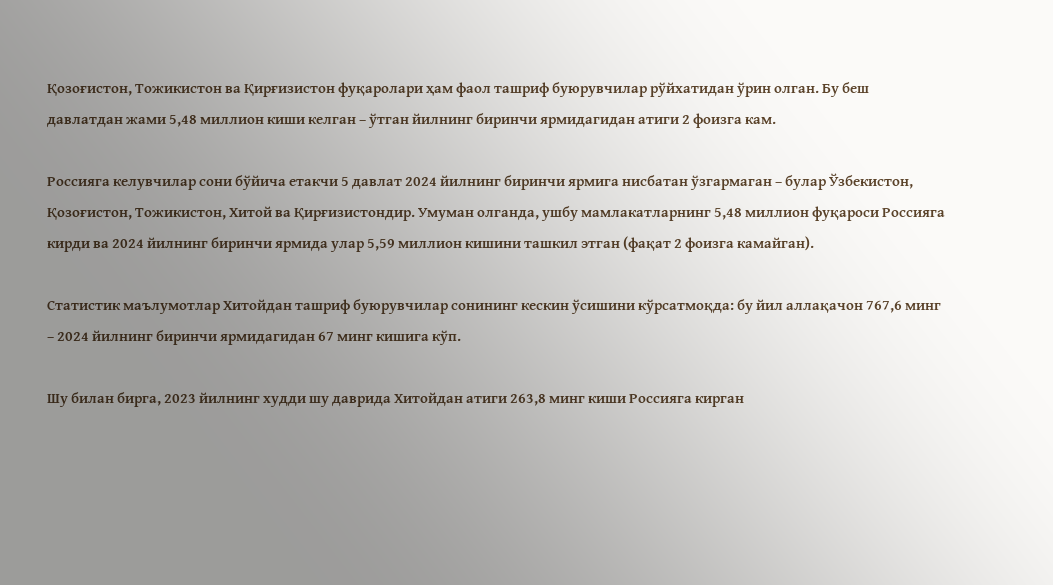Қозоғистон, Тожикистон ва Қирғизистон фуқаролари ҳам фаол ташриф буюрувчилар рўйхатидан ўрин олган. Бу беш давлатдан жами 5,48 миллион киши келган – ўтган йилнинг биринчи ярмидагидан атиги 2 фоизга кам.

Россияга келувчилар сони бўйича етакчи 5 давлат 2024 йилнинг биринчи ярмига нисбатан ўзгармаган – булар Ўзбекистон, Қозоғистон, Тожикистон, Хитой ва Қирғизистондир. Умуман олганда, ушбу мамлакатларнинг 5,48 миллион фуқароси Россияга кирди ва 2024 йилнинг биринчи ярмида улар 5,59 миллион кишини ташкил этган (фақат 2 фоизга камайган).

Статистик маълумотлар Хитойдан ташриф буюрувчилар сонининг кескин ўсишини кўрсатмоқда: бу йил аллақачон 767,6 минг – 2024 йилнинг биринчи ярмидагидан 67 минг кишига кўп.

Шу билан бирга, 2023 йилнинг худди шу даврида Хитойдан атиги 263,8 минг киши Россияга кирган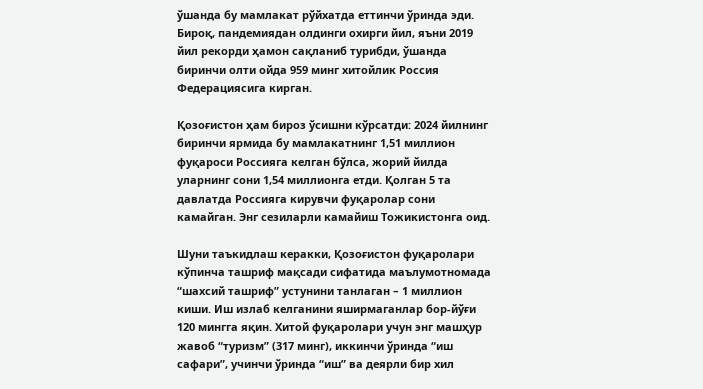ўшанда бу мамлакат рўйхатда еттинчи ўринда эди. Бироқ, пандемиядан олдинги охирги йил, яъни 2019 йил рекорди ҳамон сақланиб турибди, ўшанда биринчи олти ойда 959 минг хитойлик Россия Федерациясига кирган.

Қозоғистон ҳам бироз ўсишни кўрсатди: 2024 йилнинг биринчи ярмида бу мамлакатнинг 1,51 миллион фуқароси Россияга келган бўлса, жорий йилда уларнинг сони 1,54 миллионга етди. Қолган 5 та давлатда Россияга кирувчи фуқаролар сони камайган. Энг сезиларли камайиш Тожикистонга оид.

Шуни таъкидлаш керакки, Қозоғистон фуқаролари кўпинча ташриф мақсади сифатида маълумотномада “шахсий ташриф” устунини танлаган – 1 миллион киши. Иш излаб келганини яширмаганлар бор-йўғи 120 мингга яқин. Хитой фуқаролари учун энг машҳур жавоб “туризм” (317 минг), иккинчи ўринда “иш сафари”, учинчи ўринда “иш” ва деярли бир хил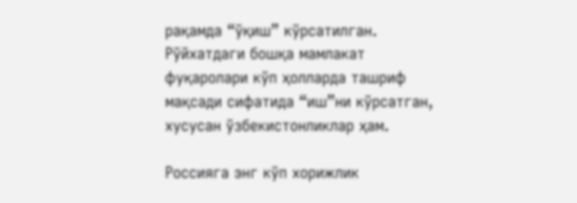рақамда “ўқиш” кўрсатилган. Рўйхатдаги бошқа мамлакат фуқаролари кўп ҳолларда ташриф мақсади сифатида “иш”ни кўрсатган, хусусан ўзбекистонликлар ҳам.

Россияга энг кўп хорижлик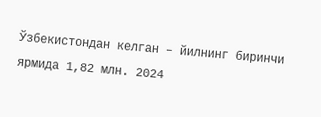Ўзбекистондан келган – йилнинг биринчи ярмида 1,82 млн. 2024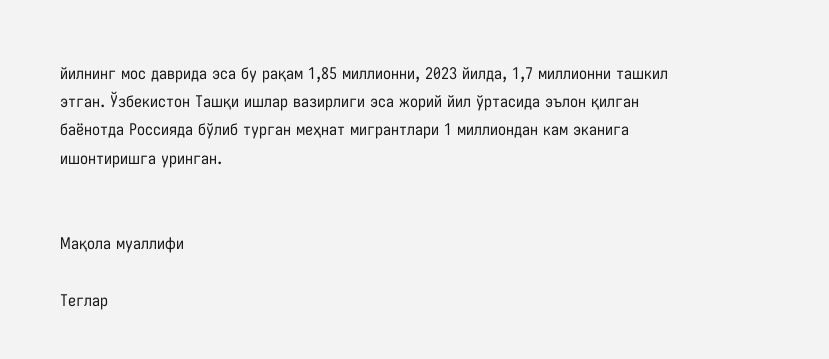йилнинг мос даврида эса бу рақам 1,85 миллионни, 2023 йилда, 1,7 миллионни ташкил этган. Ўзбекистон Ташқи ишлар вазирлиги эса жорий йил ўртасида эълон қилган баёнотда Россияда бўлиб турган меҳнат мигрантлари 1 миллиондан кам эканига ишонтиришга уринган.


Мақола муаллифи

Теглар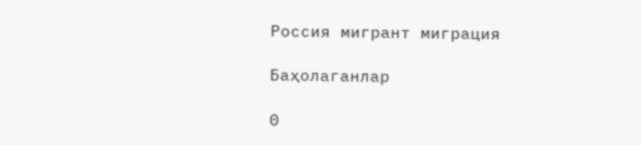Россия мигрант миграция

Баҳолаганлар

0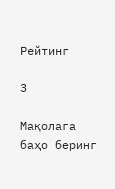Рейтинг

3

Мақолага баҳо беринг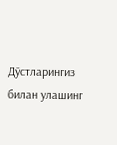Дўстларингиз билан улашинг